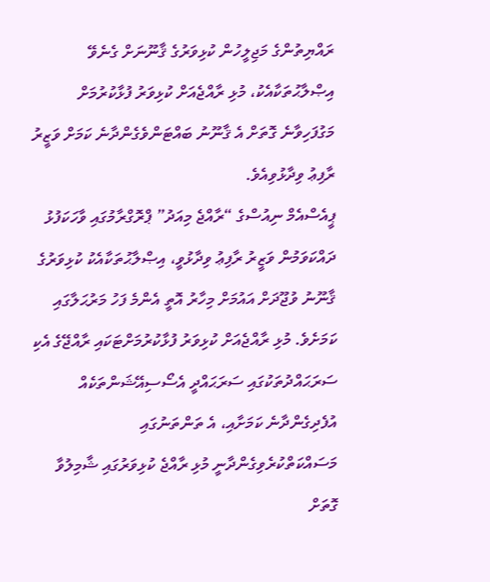ރައްޔިތުންގެ މަޖިލީހުން ކުޅިވަރުގެ ޤާނޫނަށް ގެނެވޭ އިޞްލާޙުތަކާއެކު، މުޅި ރާއްޖެއަށް ކުޅިވަރު ފުޅާކުރުމަށް މަގުފަހިވާނެ ގޮތަށް އެ ޤާނޫނު ބައްޓަންވެގެންދާނެ ކަމަށް ވަޒީރު ރާފިޢު ވިދާޅުވިއެވެ.
ޕީއެސްއެމް ނިއުސްގެ “ރާއްޖެ މިއަދު” ޕްރޮގްރާމުގައި ވާހަކަފުޅު ދައްކަވަމުން ވަޒީރު ރާފިޢު ވިދާޅުވީ، އިޞްލާޙުތަކާއެކު ކުޅިވަރުގެ ޤާނޫނު ވުޖޫދަށް އައުމަށް މިހާރު އޮތީ އެންމެ ފަހު މަރުޙަލާގައި ކަމަށެވެ. މުޅި ރާއްޖެއަށް ކުޅިވަރު ފުޅާކުރުމަށްޓަކައި ރާއްޖޭގެ އެކި ސަރަޙައްދުތަކުގައި ސަރަޙައްދީ އެސޯސިއޭޝަންތަކެއް އުފެދިގެންދާނެ ކަމަށާއި، އެ ތަންތަނުގައި މަސައްކަތްކުރެވިގެންދާނީ މުޅި ރާއްޖެ ކުޅިވަރުގައި ޝާމިލުވާ ގޮތަށް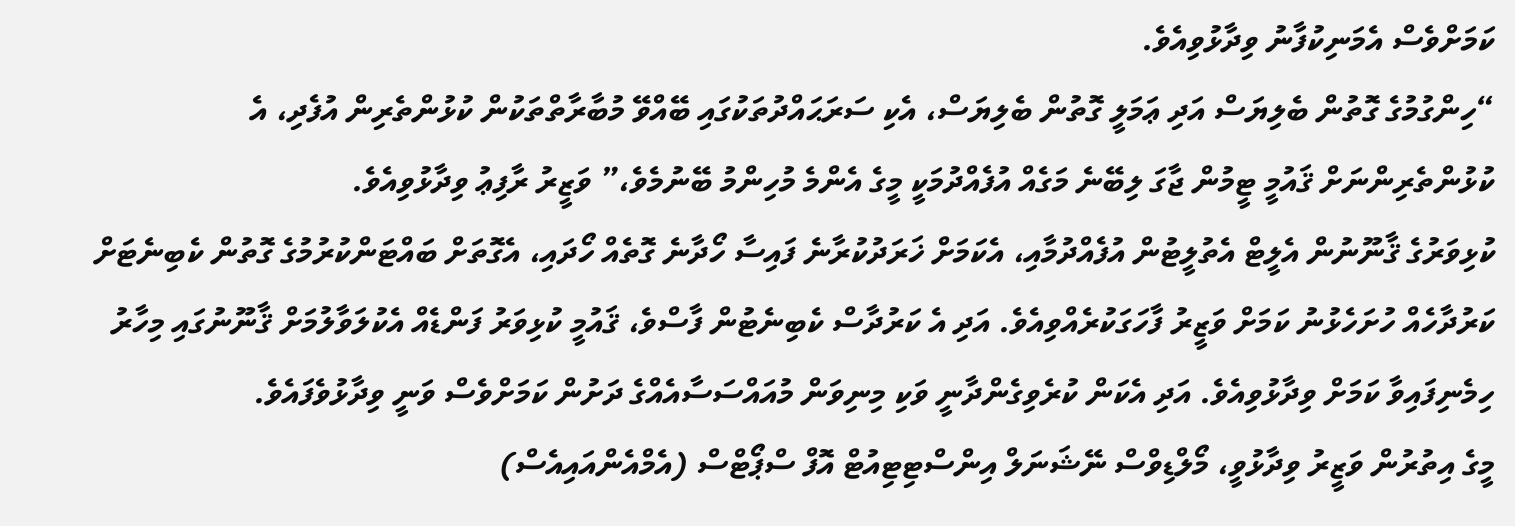ކަމަށްވެސް އެމަނިކުފާނު ވިދާޅުވިއެވެ.
“ހިންގުމުގެ ގޮތުން ބެލިޔަސް އަދި ޢަމަލީ ގޮތުން ބެލިޔަސް، އެކި ސަރަޙައްދުތަކުގައި ބޭއްވޭ މުބާރާތްތަކުން ކުޅުންތެރިން އުފެދި، އެ ކުޅުންތެރިންނަށް ޤައުމީ ޓީމުން ޖާގަ ލިބޭނެ މަގެއް އުފެއްދުމަކީ މީގެ އެންމެ މުހިންމު ބޭނުމެވެ،” ވަޒީރު ރާފިޢު ވިދާޅުވިއެވެ.
ކުޅިވަރުގެ ޤާނޫނުން އެލީޓް އެތުލީޓުން އުފެއްދުމާއި، އެކަމަށް ޚަރަދުކުރާނެ ފައިސާ ހޯދާނެ ގޮތެއް ހޯދައި، އެގޮތަށް ބައްޓަންކުރުމުގެ ގޮތުން ކެބިނެޓަށް ކަރުދާހެއް ހުށަހެޅުނު ކަމަށް ވަޒީރު ފާހަގަކުރެއްވިއެވެ. އަދި އެ ކަރުދާސް ކެބިނެޓުން ފާސްވެ، ޤައުމީ ކުޅިވަރު ފަންޑެއް އެކުލަވާލުމަށް ޤާނޫނުގައި މިހާރު ހިމެނިފައިވާ ކަމަށް ވިދާޅުވިއެވެ. އަދި އެކަން ކުރެވިގެންދާނީ ވަކި މިނިވަން މުއައްސަސާއެއްގެ ދަށުން ކަމަށްވެސް ވަނީ ވިދާޅުވެފައެވެ.
މީގެ އިތުރުން ވަޒީރު ވިދާޅުވީ، މޯލްޑިވްސް ނޭޝަނަލް އިންސްޓިޓިއުޓް އޮފް ސްޕޯޓްސް (އެމްއެންއައިއެސް)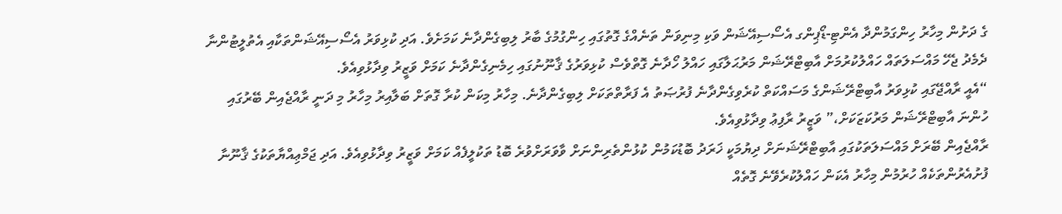ގެ ދަށުން މިހާރު ހިންގަމުންދާ އެންޓި-ޑޯޕިންގ އެސޯސިއޭޝަން ވަކި މިނިވަން ތަނެއްގެ ގޮތުގައި ހިންގުމުގެ ބާރު ލިބިގެންދާނެ ކަމަށެވެ. އަދި ކުޅިވަރު އެސޯސިއޭޝަންތަކާއި އެތުލީޓުންނާ ދެމެދު ޖެހޭ މައްސަލަތައް ހައްލުކުރުމަށް އާބިޓްރޭޝަން މަރުޙަލާގައި ހައްލު ހޯދާނެ ގޮތްވެސް ކުޅިވަރުގެ ޤާނޫނުގައި ހިމެނިގެންދާނެ ކަމަށް ވަޒީރު ވިދާޅުވިއެވެ.
“އެއީ ރާއްޖޭގައި ކުޅިވަރު އާބިޓްރޭޝަންގެ މަސައްކަތް ކުރެވިގެންދާނެ ފުރުޞަތު އެ ފަރާތްތަކަށް ލިބިގެންދާނެ. މިހާރު މިކަން ކުރާ ގޮތަށް ބަލާއިރު މިހާރު މި ދަނީ ރާއްޖެއިން ބޭރުގައި ހުންނަ އާބިޓްރޭޝަން މަރުކަޒަކަށް،” ވަޒީރު ރާފިޢު ވިދާޅުވިއެވެ.
ރާއްޖެއިން ބޭރަށް މައްސަލަތަކުގައި އާބިޓްރޭޝަނަށް ދިޔުމަކީ ޚަރަދު ބޮޑުކަމުން ކުޅުންތެރިންނަށް ވާވަރަށްވުރެ ބޮޑު ތަކުލީފެއް ކަމަށް ވަޒީރު ވިދާޅުވިއެވެ. އަދި ޖަމްޢިއްޔާތަކުގެ ޤާނޫނާ ފުށުއެރުންތަކެއް ހުރުމުން މިހާރު އެކަން ހައްލުކުރެވޭނެ ގޮތެއް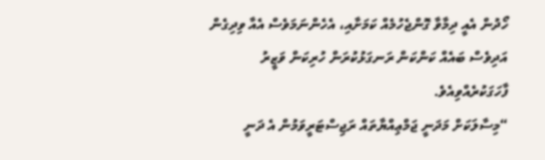ހޯދުން އެއީ ދިމާވާ ގޮންޖެހުމެއް ކަމަށާއި، އެހެންނަމަވެސް އެއާ ވިދިގެން އަދިވެސް ބައެއް ކަންކަން ރަނގަޅުކުރަން ހުރިކަން ވަޒީރު ފާހަގަކުރެއްވިއެވެ.
“މިސާލަކަށް މަދަނީ ޖަމްޢިއްޔާތައް ރަޖިސްޓަރީވަމުން އެ ދަނީ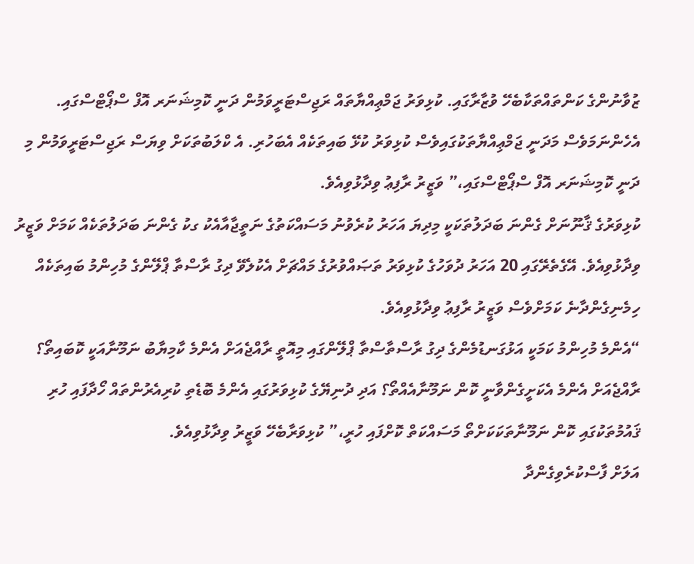ޒުވާނުންގެ ކަންތައްތަކާބެހޭ ވުޒާރާގައި. ކުޅިވަރު ޖަމްޢިއްޔާތައް ރަޖިސްޓަރީވަމުން ދަނީ ކޮމިޝަނަރ އޮފް ސްޕޯޓްސްގައި. އެހެންނަމަވެސް މަދަނީ ޖަމްޢިއްޔާތަކުގައިވެސް ކުޅިވަރު ކުޅޭ ބައިތަކެއް އެބަހުރި. އެ ކްލަބުތަކަށް ވިޔަސް ރަޖިސްޓަރީވަމުން މި ދަނީ ކޮމިޝަނަރ އޮފް ސްޕޯޓްސްގައި،” ވަޒީރު ރާފިޢު ވިދާޅުވިއެވެ.
ކުޅިވަރުގެ ޤާނޫނަށް ގެންނަ ބަދަލުތަކަކީ މިދިޔަ އަހަރު ކުރެވުނު މަސައްކަތުގެ ނަތީޖާއާއެކު ގކު ގެންނަ ބަދަލުތަކެއް ކަމަށް ވަޒީރު ވިދާޅުވިއެވެ. އޭގެތެރޭގައި 20 އަހަރު ދުވަހުގެ ކުޅިވަރު ތަޞައްވުރުގެ މައްޗަށް އެކުލެވޭ ދިގު ރާސްތާ ޕްލޭންގެ މުހިންމު ބައިތަކެއް ހިމެނިގެންދާނެ ކަމަށްވެސް ވަޒީރު ރާފިޢު ވިދާޅުވިއެވެ.
“އެންމެ މުހިންމު ކަމަކީ އަޅުގަނޑުމެންގެ ދިގު ރާސްތާސްތާ ޕްލޭންގައި މިއޮތީ ރާއްޖެއަށް އެންމެ ކާމިޔާބު ނަމޫނާއަކީ ކޮބައިތޯ؟ ރާއްޖެއަށް އެންމެ އެކަށީގެންވާނީ ކޮން ނަމޫނާއެއްތޯ؟ އަދި ދުނިޔޭގެ ކުޅިވަރުގައި އެންމެ ބޮޑެތި ކުރިއެރުންތައް ހޯދާފައި ހުރި ޤައުމުތަކުގައި ކޮން ނަމޫނާތަކަކަށްތޯ މަސައްކަތް ކޮށްފައި ހުރީ،” ކުޅިވަރާބެހޭ ވަޒީރު ވިދާޅުވިއެވެ.
އަލަށް ފާސްކުރެވިގެންދާ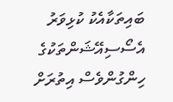ބައިތަކާއެކު ކުޅިވަރު އެސޯސިއޭޝަންތަކުގެ ހިންގުންވެސް އިތުރަށް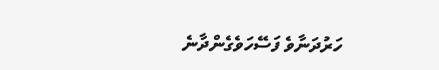ހަރުދަނާވެ ފަސޭހަވެގެންދާނެ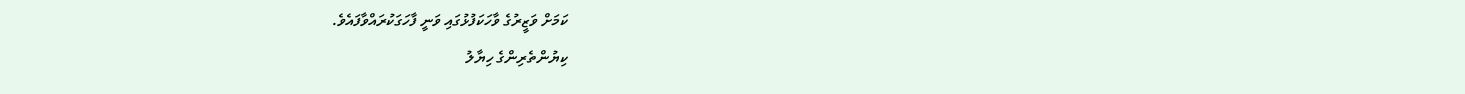ކަމަށް ވަޒީރުގެ ވާހަކަފުޅުގައި ވަނީ ފާހަގަކުރައްވާފައެވެ.
ކިޔުންތެރިންގެ ހިޔާލު